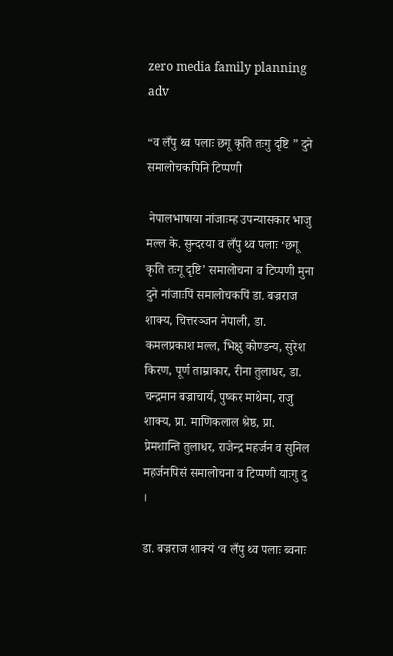zero media family planning adv

“व लँपु थ्व पलाः छगू कृति तःगु दृष्टि ” दुने समालोचकपिनि टिप्पणी

 नेपालभाषाया नांजाःम्ह उपन्यासकार भाजु मल्ल के. सुन्दरया व लँपु थ्व पलाः ‘छगू कृति तःगू दृष्टि’ समालोचना व टिप्पणी मुना दुने नांजाःपिं समालोचकपिं डा. बज्रराज शाक्य, चित्तरञ्जन नेपाली, डा. कमलप्रकाश मल्ल, भिक्षु कोण्डन्य, सुरेश किरण, पूर्ण ताम्राकार, रीना तुलाधर, डा. चन्द्रमान बज्राचार्य, पुष्कर माथेमा, राजु शाक्य, प्रा. माणिकलाल श्रेष्ठ, प्रा. प्रेमशान्ति तुलाधर, राजेन्द्र महर्जन व सुनिल महर्जनपिसं समालोचना व टिप्पणी याःगु दु ।

डा. बज्रराज शाक्यं ‘व लँपु थ्व पलाः ब्वनाः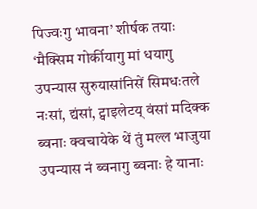पिज्वःगु भावना’ शीर्षक तयाः ‘मैक्सिम गोर्कीयागु मां धयागु उपन्यास सुरुयासांनिसें सिमधःतले नःसां, द्यंसां, ट्वाइलेटय् वंसां मदिक्क ब्वनाः क्वचायेके थें तुं मल्ल भाजुया उपन्यास नं ब्वनागु ब्वनाः हे यानाः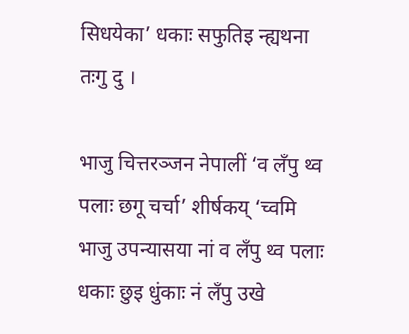सिधयेका’ धकाः सफुतिइ न्ह्यथना तःगु दु ।

भाजु चित्तरञ्जन नेपालीं ‘व लँपु थ्व पलाः छगू चर्चा’ शीर्षकय् ‘च्वमि भाजु उपन्यासया नां व लँपु थ्व पलाः धकाः छुइ धुंकाः नं लँपु उखे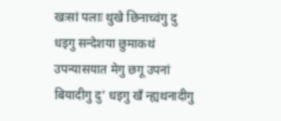खःसां पलाः थुखे छिनाच्वंगु दु धइगु सन्देशया छुमाकथं उपन्यासयात मेगु छगू उपनां बियादीगु दु’ धइगु खँ न्ह्यथनादीगु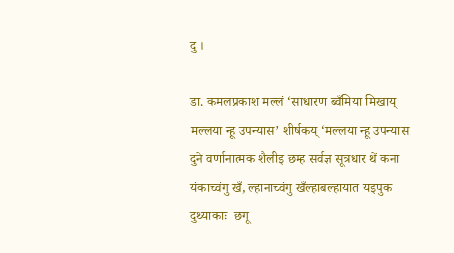दु ।

डा. कमलप्रकाश मल्लं ‘साधारण ब्वँमिया मिखाय् मल्लया न्हू उपन्यास’ शीर्षकय् ‘मल्लया न्हू उपन्यास दुने वर्णानात्मक शैलीइ छम्ह सर्वज्ञ सूत्रधार थें कना यंकाच्वंगु खँ, ल्हानाच्वंगु खँल्हाबल्हायात यइपुक दुथ्याकाः  छगू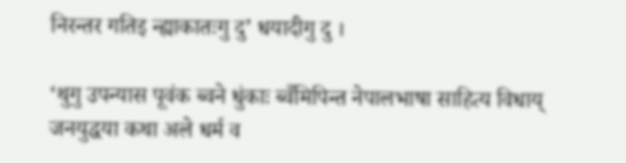निरन्तर गतिइ न्ह्याकातःगु दु’ धयादीगु दु ।

‘थुगु उपन्यास पूवंक ब्वने धुंकाः ब्वँमिपिन्त नेपालभाषा साहित्य विधाय् जनयुद्धया कथा अले धर्म व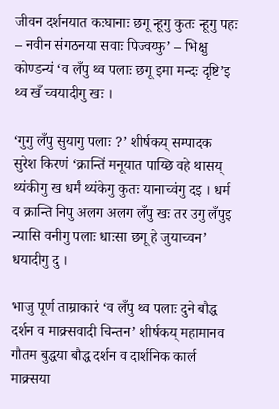जीवन दर्शनयात कःघानाः छगू न्हूगु कुतः न्हूगु पहः – नवीन संगठनया सवाः पिज्वय्फु’ – भिक्षु कोण्डन्यं ‘व लँपु थ्व पलाः छगू इमा मन्दः दृष्टि’इ थ्व खँ च्वयादीगु खः ।

‘गुगु लँपु सुयागु पलाः ?’ शीर्षकय् सम्पादक सुरेश किरणं ‘क्रान्तिं मनूयात पाय्छि वहे थासय् थ्यंकीगु ख धर्मं थ्यंकेगु कुतः यानाच्वंगु दइ । धर्म व क्रान्ति निपु अलग अलग लँपु खः तर उगु लँपुइ न्यासि वनीगु पलाः धाःसा छगू हे जुयाच्वन’ धयादीगु दु ।

भाजु पूर्ण ताम्राकारं ‘व लँपु थ्व पलाः दुने बौद्ध दर्शन व माक्र्सवादी चिन्तन’ शीर्षकय् महामानव गौतम बुद्धया बौद्ध दर्शन व दार्शनिक कार्ल माक्र्सया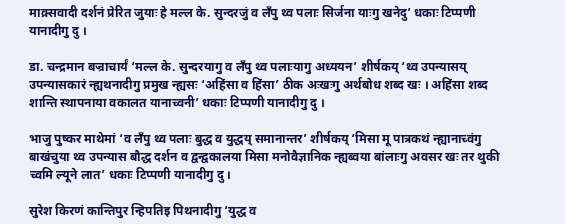माक्र्सवादी दर्शनं प्रेरित जुयाः हे मल्ल के. सुन्दरजुं व लँपु थ्व पलाः सिर्जना याःगु खनेदु’ धकाः टिप्पणी यानादीगु दु ।

डा. चन्द्रमान बज्राचार्यं ‘मल्ल के. सुन्दरयागु व लँपु थ्व पलाःयागु अध्ययन’ शीर्षकय् ‘थ्व उपन्यासय् उपन्यासकारं न्ह्यथनादीगु प्रमुख न्ह्यसः ‘अहिंसा व हिंसा’ ठीक अःखःगु अर्थबोध शब्द खः । अहिंसा शब्द शान्ति स्थापनाया वकालत यानाच्वनी’ धकाः टिप्पणी यानादीगु दु ।

भाजु पुष्कर माथेमां ‘व लँपु थ्व पलाः बुद्ध व युद्धय् समानान्तर’ शीर्षकय् ‘मिसा मू पात्रकथं न्ह्यानाच्वंगु बाखंचुया थ्व उपन्यास बौद्ध दर्शन व द्वन्द्वकालया मिसा मनोवैज्ञानिक न्ह्यब्वया बांलाःगु अवसर खः तर थुकी च्वमि ल्यूने लात’ धकाः टिप्पणी यानादीगु दु ।

सुरेश किरणं कान्तिपुर न्हिपतिइ पिथनादीगु ‘युद्ध व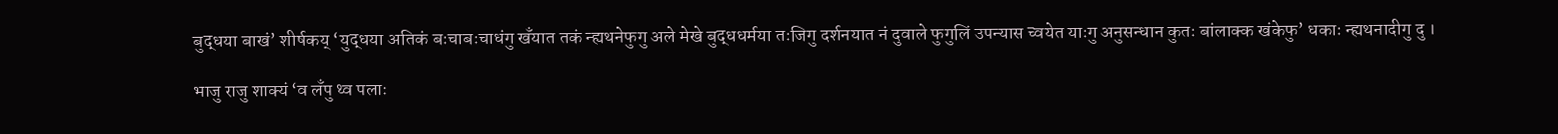बुद्धया बाखं’ शीर्षकय् ‘युद्धया अतिकं बःचाबःचाधंगु खँयात तकं न्ह्यथनेफुगु अले मेखे बुद्धधर्मया तःजिगु दर्शनयात नं दुवाले फुगुलिं उपन्यास च्वयेत याःगु अनुसन्धान कुतः बांलाक्क खंकेफु’ धकाः न्ह्यथनादीगु दु ।

भाजु राजु शाक्यं ‘व लँपु थ्व पलाः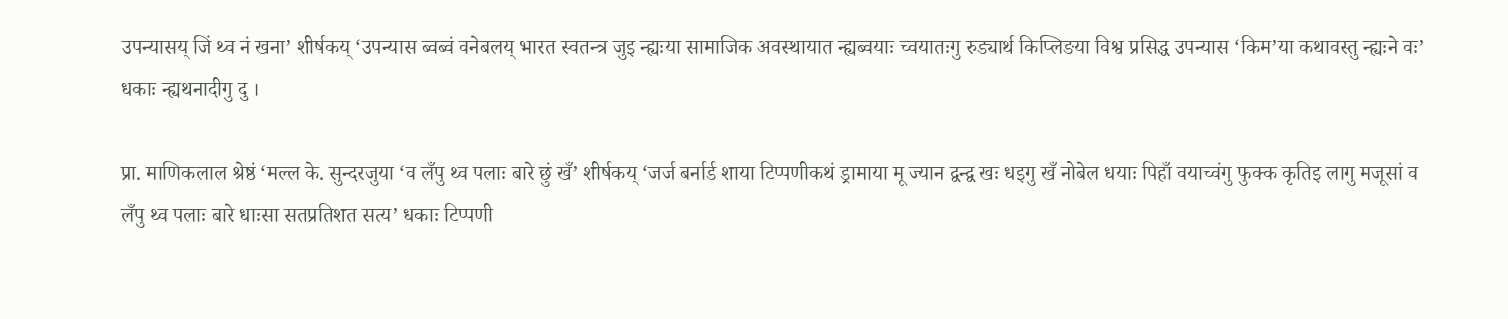उपन्यासय् जिं थ्व नं खना’ शीर्षकय् ‘उपन्यास ब्वब्वं वनेबलय् भारत स्वतन्त्र जुइ न्ह्यःया सामाजिक अवस्थायात न्ह्यब्वयाः च्वयातःगु रुड्यार्थ किप्लिङया विश्व प्रसिद्ध उपन्यास ‘किम’या कथावस्तु न्ह्यःने वः’ धकाः न्ह्यथनादीगु दु ।

प्रा. माणिकलाल श्रेष्ठं ‘मल्ल के. सुन्दरजुया ‘व लँपु थ्व पलाः बारे छुं खँ’ शीर्षकय् ‘जर्ज बर्नार्ड शाया टिप्पणीकथं ड्रामाया मू ज्यान द्वन्द्व खः धइगु खँ नोबेल धयाः पिहाँ वयाच्वंगु फुक्क कृतिइ लागु मजूसां व लँपु थ्व पलाः बारे धाःसा सतप्रतिशत सत्य’ धकाः टिप्पणी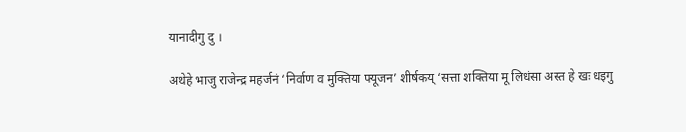यानादीगु दु ।

अथेहे भाजु राजेन्द्र महर्जनं ‘निर्वाण व मुक्तिया फ्यूजन’ शीर्षकय् ‘सत्ता शक्तिया मू लिधंसा अस्त हे खः धइगु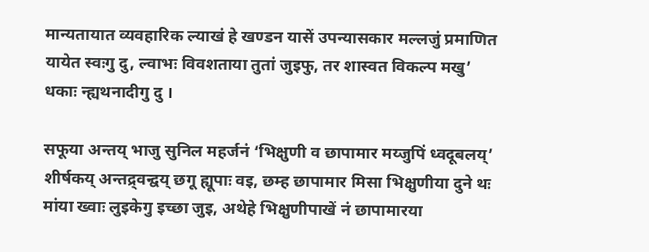मान्यतायात व्यवहारिक ल्याखं हे खण्डन यासें उपन्यासकार मल्लजुं प्रमाणित यायेत स्वःगु दु, ल्वाभः विवशताया तुतां जुइफु, तर शास्वत विकल्प मखु’ धकाः न्ह्यथनादीगु दु ।

सफूया अन्तय् भाजु सुनिल महर्जनं ‘भिक्षुणी व छापामार मय्जुपिं ध्वदूबलय्’ शीर्षकय् अन्तद्र्वन्द्वय् छगू ह्यूपाः वइ, छम्ह छापामार मिसा भिक्षुणीया दुने थः मांया ख्वाः लुइकेगु इच्छा जुइ, अथेहे भिक्षुणीपाखें नं छापामारया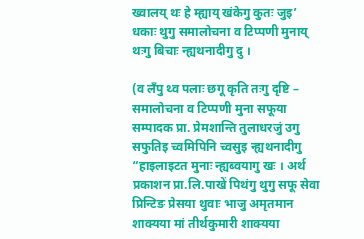ख्वालय् थः हे म्ह्याय् खंकेगु कुतः जुइ’ धकाः थुगु समालोचना व टिप्पणी मुनाय् थःगु बिचाः न्ह्यथनादीगु दु ।

(व लँपु थ्व पलाः छगू कृति तःगु दृष्टि – समालोचना व टिप्पणी मुना सफूया सम्पादक प्रा. प्रेमशान्ति तुलाधरजुं उगु सफुतिइ च्वमिपिनि च्वसुइ न्ह्यथनादीगु  “हाइलाइटत मुनाः न्ह्यब्वयागु खः । अर्थ प्रकाशन प्रा.लि.पाखें पिथंगु थुगु सफू सेवा प्रिन्टिङ प्रेसया थुवाः भाजु अमृतमान शाक्यया मां तीर्थकुमारी शाक्यया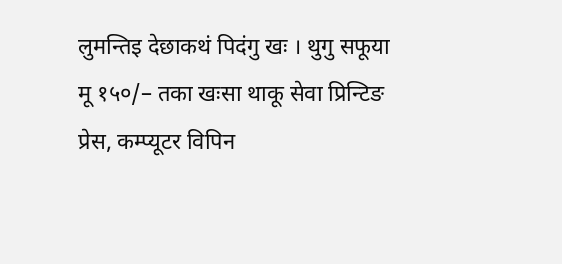लुमन्तिइ देछाकथं पिदंगु खः । थुगु सफूया मू १५०/– तका खःसा थाकू सेवा प्रिन्टिङ प्रेस, कम्प्यूटर विपिन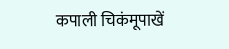कपाली चिकंमूपाखें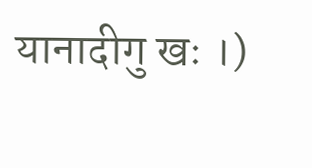यानादीगु खः ।)